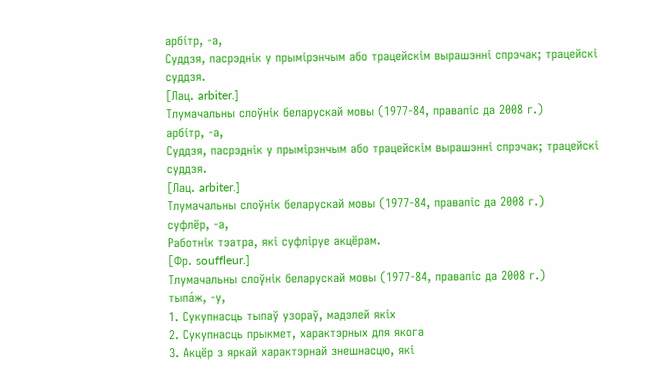арбі́тр, ‑а,
Суддзя, пасрэднік у прымірэнчым або трацейскім вырашэнні спрэчак; трацейскі суддзя.
[Лац. arbiter.]
Тлумачальны слоўнік беларускай мовы (1977-84, правапіс да 2008 г.)
арбі́тр, ‑а,
Суддзя, пасрэднік у прымірэнчым або трацейскім вырашэнні спрэчак; трацейскі суддзя.
[Лац. arbiter.]
Тлумачальны слоўнік беларускай мовы (1977-84, правапіс да 2008 г.)
суфлёр, ‑а,
Работнік тэатра, які суфліруе акцёрам.
[Фр. souffleur.]
Тлумачальны слоўнік беларускай мовы (1977-84, правапіс да 2008 г.)
тыпа́ж, -у,
1. Сукупнасць тыпаў узораў, мадэлей якіх
2. Сукупнасць прыкмет, характэрных для якога
3. Акцёр з яркай характэрнай знешнасцю, які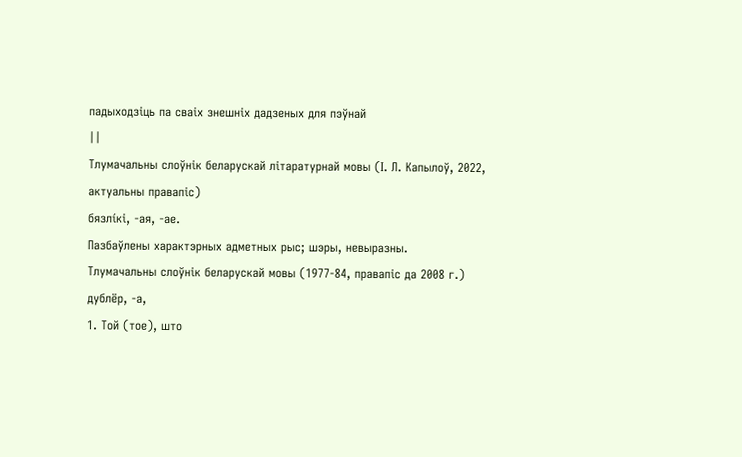падыходзіць па сваіх знешніх дадзеных для пэўнай
||
Тлумачальны слоўнік беларускай літаратурнай мовы (І. Л. Капылоў, 2022, актуальны правапіс)
бязлі́кі, ‑ая, ‑ае.
Пазбаўлены характэрных адметных рыс; шэры, невыразны.
Тлумачальны слоўнік беларускай мовы (1977-84, правапіс да 2008 г.)
дублёр, ‑а,
1. Той (тое), што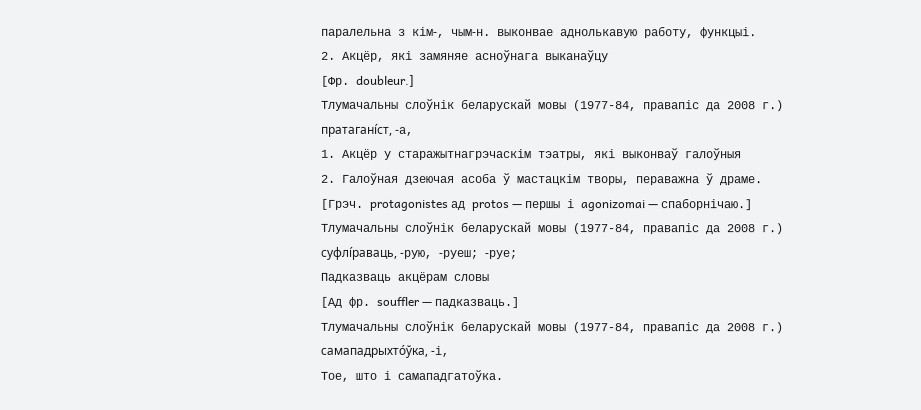паралельна з кім‑, чым‑н. выконвае аднолькавую работу, функцыі.
2. Акцёр, які замяняе асноўнага выканаўцу
[Фр. doubleur.]
Тлумачальны слоўнік беларускай мовы (1977-84, правапіс да 2008 г.)
пратагані́ст, ‑а,
1. Акцёр у старажытнагрэчаскім тэатры, які выконваў галоўныя
2. Галоўная дзеючая асоба ў мастацкім творы, пераважна ў драме.
[Грэч. protagonistes ад protos — першы і agonizomai — спаборнічаю.]
Тлумачальны слоўнік беларускай мовы (1977-84, правапіс да 2008 г.)
суфлі́раваць, ‑рую, ‑руеш; ‑руе;
Падказваць акцёрам словы
[Ад фр. souffler — падказваць.]
Тлумачальны слоўнік беларускай мовы (1977-84, правапіс да 2008 г.)
самападрыхто́ўка, ‑і,
Тое, што і самападгатоўка.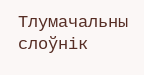Тлумачальны слоўнік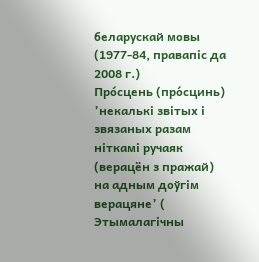беларускай мовы (1977-84, правапіс да 2008 г.)
Про́сцень (про́сцинь) ’некалькі звітых і звязаных разам ніткамі ручаяк (верацён з пражай) на адным доўгім верацяне’ (
Этымалагічны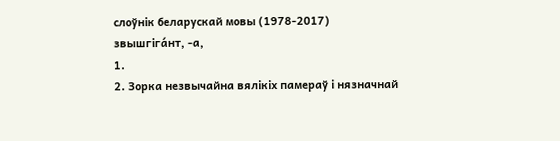слоўнік беларускай мовы (1978-2017)
звышгіга́нт, ‑а,
1.
2. Зорка незвычайна вялікіх памераў і нязначнай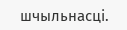шчыльнасці.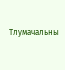Тлумачальны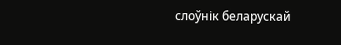слоўнік беларускай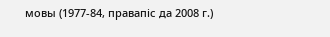мовы (1977-84, правапіс да 2008 г.)